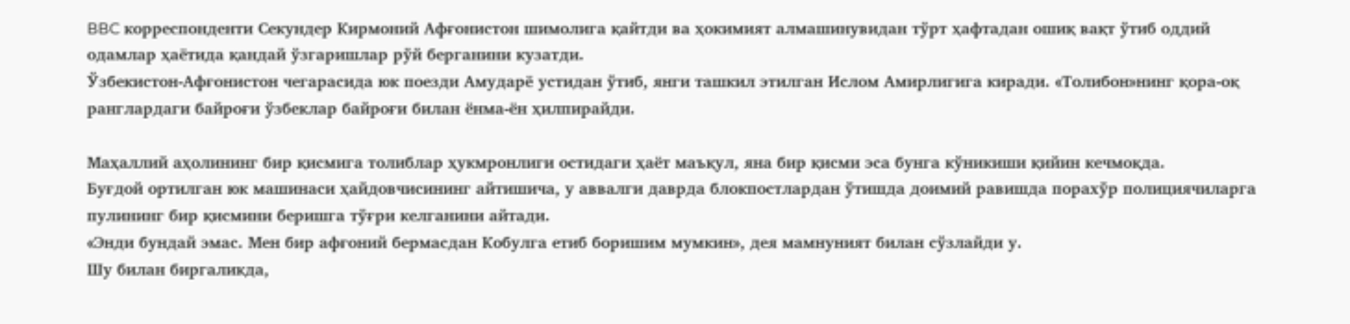BBC корреспонденти Секундер Кирмоний Афғонистон шимолига қайтди ва ҳокимият алмашинувидан тўрт ҳафтадан ошиқ вақт ўтиб оддий одамлар ҳаётида қандай ўзгаришлар рўй берганини кузатди.
Ўзбекистон-Афғонистон чегарасида юк поезди Амударё устидан ўтиб, янги ташкил этилган Ислом Амирлигига киради. «Толибон»нинг қора-оқ ранглардаги байроғи ўзбеклар байроғи билан ёнма-ён ҳилпирайди.

Маҳаллий аҳолининг бир қисмига толиблар ҳукмронлиги остидаги ҳаёт маъқул, яна бир қисми эса бунга кўникиши қийин кечмоқда.
Буғдой ортилган юк машинаси ҳайдовчисининг айтишича, у аввалги даврда блокпостлардан ўтишда доимий равишда порахўр полициячиларга пулининг бир қисмини беришга тўғри келганини айтади.
«Энди бундай эмас. Мен бир афғоний бермасдан Кобулга етиб боришим мумкин», дея мамнуният билан сўзлайди у.
Шу билан биргаликда,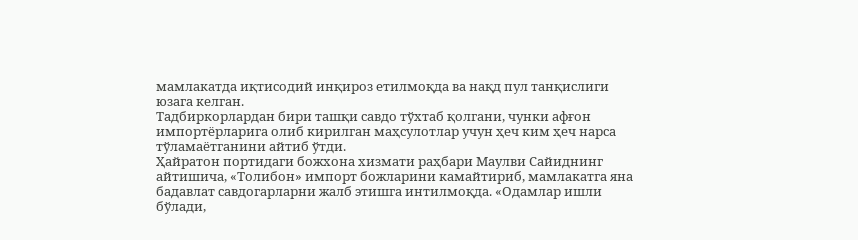мамлакатда иқтисодий инқироз етилмоқда ва нақд пул танқислиги юзага келган.
Тадбиркорлардан бири ташқи савдо тўхтаб қолгани, чунки афғон импортёрларига олиб кирилган маҳсулотлар учун ҳеч ким ҳеч нарса тўламаётганини айтиб ўтди.
Ҳайратон портидаги божхона хизмати раҳбари Маулви Сайиднинг айтишича, «Толибон» импорт божларини камайтириб, мамлакатга яна бадавлат савдогарларни жалб этишга интилмоқда. «Одамлар ишли бўлади,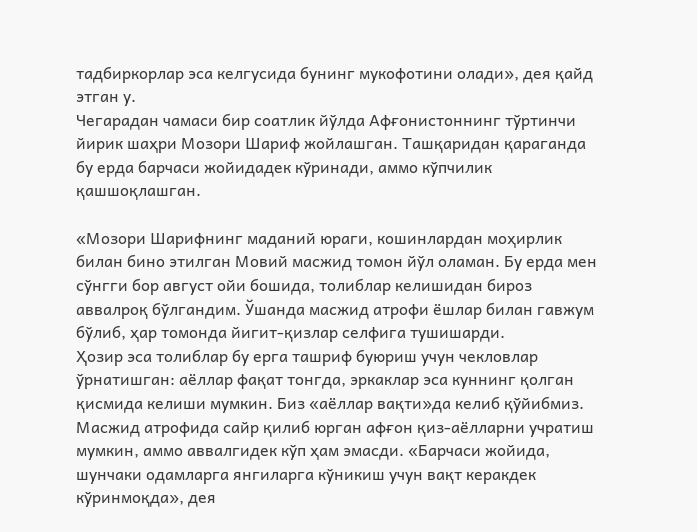тадбиркорлар эса келгусида бунинг мукофотини олади», дея қайд этган у.
Чегарадан чамаси бир соатлик йўлда Афғонистоннинг тўртинчи йирик шаҳри Мозори Шариф жойлашган. Ташқаридан қараганда бу ерда барчаси жойидадек кўринади, аммо кўпчилик қашшоқлашган.

«Мозори Шарифнинг маданий юраги, кошинлардан моҳирлик билан бино этилган Мовий масжид томон йўл оламан. Бу ерда мен сўнгги бор август ойи бошида, толиблар келишидан бироз аввалроқ бўлгандим. Ўшанда масжид атрофи ёшлар билан гавжум бўлиб, ҳар томонда йигит-қизлар селфига тушишарди.
Ҳозир эса толиблар бу ерга ташриф буюриш учун чекловлар ўрнатишган: аёллар фақат тонгда, эркаклар эса куннинг қолган қисмида келиши мумкин. Биз «аёллар вақти»да келиб қўйибмиз. Масжид атрофида сайр қилиб юрган афғон қиз-аёлларни учратиш мумкин, аммо аввалгидек кўп ҳам эмасди. «Барчаси жойида, шунчаки одамларга янгиларга кўникиш учун вақт керакдек кўринмоқда», дея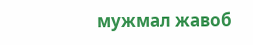мужмал жавоб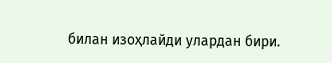билан изоҳлайди улардан бири.